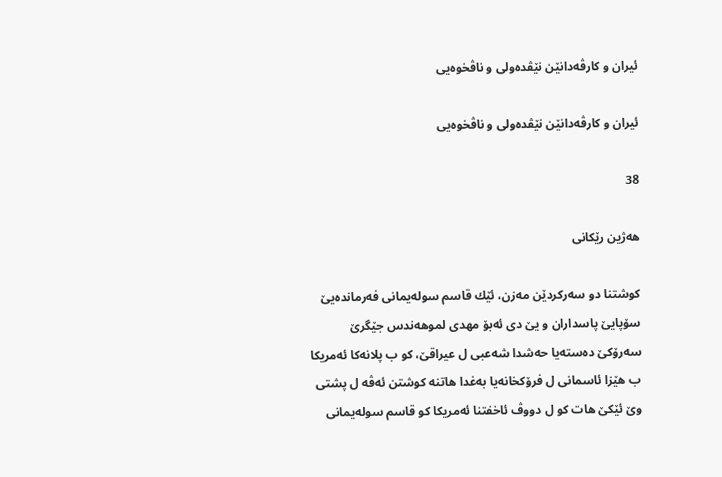ئیران و كارڤه‌دانێن نێڤده‌ولی و ناڤخوه‌یی

ئیران و كارڤه‌دانێن نێڤده‌ولی و ناڤخوه‌یی

38

هه‌ژین رێكانى

كوشتنا دو سه‌ركردێن مه‌زن، ئێك قاسم سوله‌یمانی فه‌رمانده‌یێ سۆپایێ پاسداران و یێ دی ئه‌بۆ مهدی لموهه‌ندس جێگرێ سه‌رۆكێ ده‌سته‌یا حه‌شدا شه‌عبی ل عیراقێ، كو ب پلانه‌كا ئه‌مریكا ب هێزا ئاسمانی ل فرۆكخانه‌یا به‌غدا هاتنه‌ كوشتن ئه‌ڤه‌ ل پشتی وێ ئێكێ هات كو ل دووڤ ئاخفتنا ئه‌مریكا كو قاسم سوله‌یمانی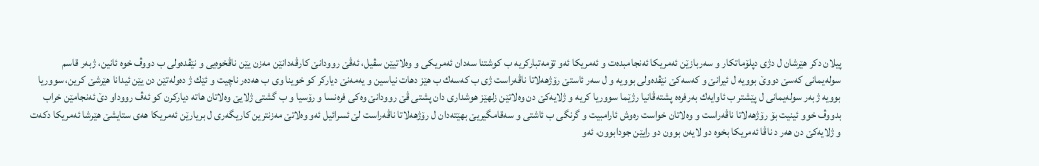پیلان دكر هێرشان ل دژی دپلۆماتكار و سه‌ربازێن ئه‌مریكا ئه‌نجامبده‌ت و ئه‌مریكا ئه‌و تۆمه‌تباركریه‌ ب كوشتنا سه‌دان ئه‌مریكی و وه‌لاتیێن سڤیل، ئه‌ڤێ روودانێ كارڤه‌دانێن مه‌زن یێن ناڤخوه‌یی و نێڤده‌ولی ب دووڤ خوه‌ ئانین، ژبه‌ر قاسم سوله‌یمانی كه‌سێ دووێ بوویه‌ ل ئیرانێ و كه‌سه‌كێ نێڤده‌ولی بوویه‌ و ل سه‌ر ئاستێ رۆژهه‌لاتا ناڤه‌راست ژی ب كه‌سه‌ك ب هێز دهات نیاسین و یه‌مه‌نێ دیاركر كو خوینا وی ب هه‌ده‌ر ناچیت و ئێك ژ ده‌وله‌تێن دن یێن ئیدانا هێرشێ كرین، سووریا بوویه‌ ژبه‌ر سوله‌یمانی ل پێشتر ب ئاوایه‌ك به‌رفره‌ه پشته‌ڤانیا رژێما سووریا كریه‌ و ژلایه‌كێ دن وه‌لاتێن زلهێز هوشداری دان پشتی ڤێ روودانێ وه‌كی فره‌نسا و رۆسیا و ب گشتی ژلایێ وه‌لاتان هاته‌ دیاركرن كو ئه‌ڤ رووداو دێ ئه‌نجامێن خراب بدووڤ خوو ئینیت بۆ رۆژهه‌لاتا ناڤه‌راست و وه‌لاتان خواست ره‌وش ئارامبیت و گرنگی ب ئاشتی و سه‌قامگیریێ بهێته‌دان ل رۆژهه‌لاتا ناڤه‌راست لێ ئسرائیل ئه‌و وه‌لاتێ مه‌زنترین كاریگه‌ری ل بریارێن ئه‌مریكا هه‌ی ستایشێ هێرشا ئه‌مریكا دكه‌ت و ژلایه‌كێ دن هه‌ر د ناڤا ئه‌مریكا بخوه‌ دو لایه‌ن بوون دو رایێن جودابوون، ئه‌و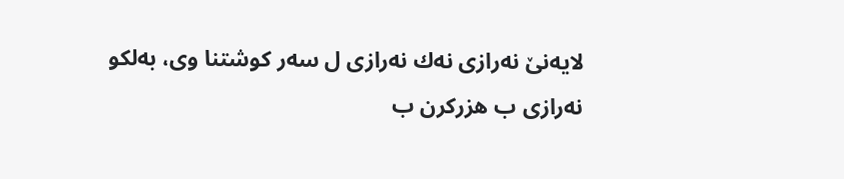لایه‌نێ نه‌رازی نه‌ك نه‌رازی ل سه‌ر كوشتنا وی، به‌لكو نه‌رازی ب هزركرن ب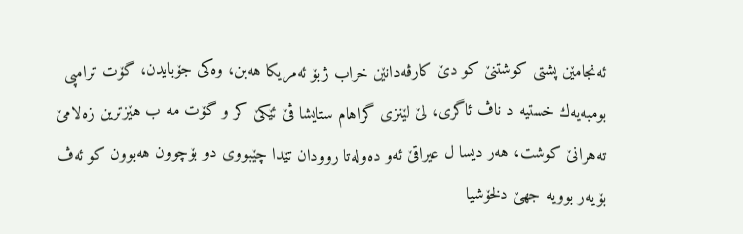ئه‌نجامێن پشتی كوشتنێ كو دێ كارڤه‌دانێن خراب ژبۆ ئه‌مریكا هه‌بن، وه‌كی جۆبایدن، گۆت ترامپی بومبه‌یه‌ك خستیه‌ د ناڤ ئاگری، لێ لێنزی گراهام ستایشا ڤێ ئێكێ كر و گۆت مه‌ ب هێزترین زه‌لامێ ته‌هرانێ كوشت، هه‌ر دیسا ل عیراقێ ئه‌و ده‌وله‌تا روودان تێدا چێبووی دو بۆچوون هه‌بوون كو ئه‌ڤ بۆیه‌ر بوویه‌ جهێ دلخۆشیا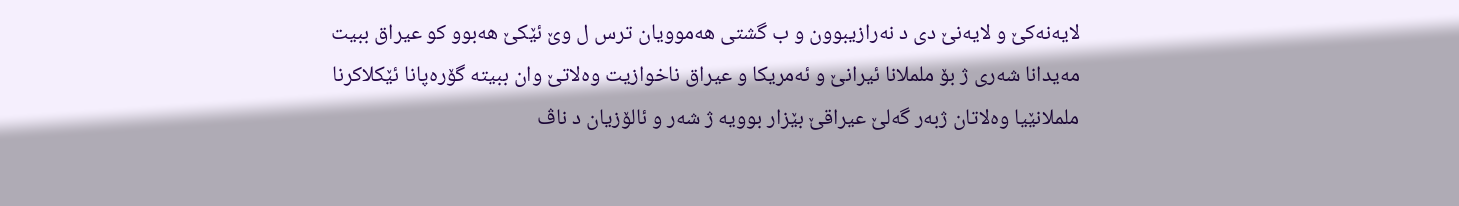لایه‌نه‌كێ و لایه‌نێ دی د نه‌رازیبوون و ب گشتی هه‌موویان ترس ل وێ ئێكێ هه‌بوو كو عیراق ببیت مه‌یدانا شه‌ری ژ بۆ ململانا ئیرانێ و ئه‌مریكا و عیراق ناخوازیت وه‌لاتێ وان ببیته‌ گۆره‌پانا ئێكلاكرنا ململانێیا وه‌لاتان ژبه‌ر گه‌لێ عیراقێ بێزار بوویه‌ ژ شه‌ر و ئالۆزیان د ناڤ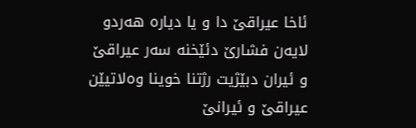ئاخا عیراقێ دا و یا دیاره‌ هه‌ردو لایه‌ن فشارێ دئێخنه‌ سه‌ر عیراقێ و ئیران دبێژیت رژتنا خوینا وه‌لاتیێن عیراقێ و ئیرانێ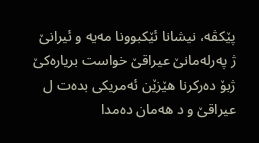پێكڤه‌، نیشانا ئێكبوونا مه‌یه‌ و ئیرانێ ژ په‌رله‌مانێ عیراقێ خواست بریاره‌كێ ژبۆ ده‌ركرنا هێزێن ئه‌مریكی بده‌ت ل عیراقێ و د هه‌مان ده‌مدا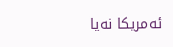ئه‌مریكا نه‌یا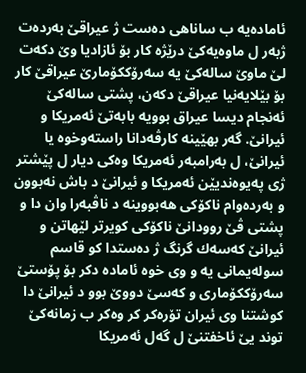ئاماده‌یه‌ ب ساناهی ده‌ست ژ عیراقێ به‌رده‌ت ژبه‌ر ل ماوه‌یه‌كێ درێژه‌ كار بۆ ئازادیا وێ دكه‌ت لێ ماوێ ساله‌كێ یه‌ سه‌رۆككۆمارێ عیراقێ كار بۆ بێلایه‌نیا عیراقێ دكه‌ن، پشتی ساله‌كێ ئه‌نجام دیسا عیراق بوویه‌ بابه‌تێ ئه‌مریكا و ئیرانێ. گه‌ر بهێینه‌ كارڤه‌دانا راسته‌وخوه‌ یا ئیرانێ، ل به‌رامبه‌ر ئه‌مریكا وه‌كی دیار ل پێشتر ژی په‌یوه‌ندیێن ئه‌مریكا و ئیرانێ د باش نه‌بوون و به‌رده‌وام ناكۆكی هه‌بووینه‌ د ناڤبه‌را وان دا و پشتی ڤێ روودانێ ناكۆكی كویرتر لێهاتن و ئیرانێ كه‌سه‌ك گرنگ ژ ده‌ستدا كو قاسم سوله‌یمانی یه‌ و وی خوه‌ ئاماده‌ دكر بۆ پۆستێ سه‌رۆككۆماری و كه‌سێ دووێ بوو د ئیرانێ دا كوشتنا وی ئیران تۆره‌كر كر وه‌كر ب زمانه‌كێ توند یێ ئاخفتنێ ل گه‌ل ئه‌مریكا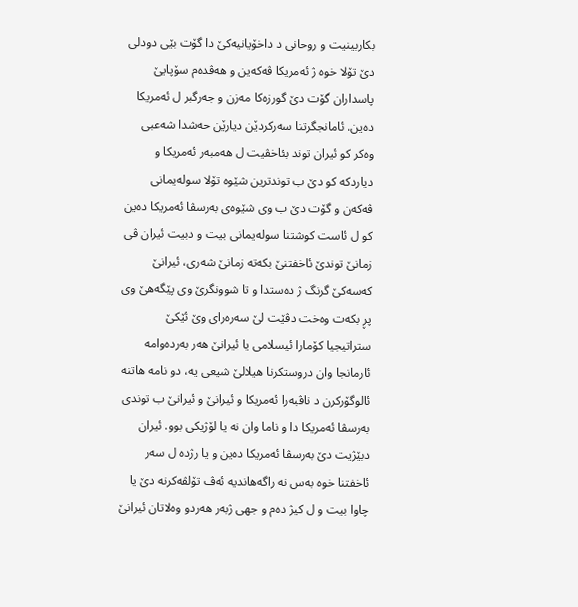بكاربینیت و روحانی د داخۆیانیه‌كێ دا گۆت بێی دودلی دێ تۆلا خوه‌ ژ ئه‌مریكا ڤه‌كه‌ین و هه‌ڤده‌م سۆپایێ پاسداران گۆت دێ گورزه‌كا مه‌زن و جه‌رگبر ل ئه‌مریكا ده‌ین. ئامانجگرتنا سه‌ركردێن دیارێن حه‌شدا شه‌عبی وه‌كر كو ئیران توند بئاخڤیت ل هه‌مبه‌ر ئه‌مریكا و دیاردكه‌ كو دێ ب توندترین شێوه‌ تۆلا سوله‌یمانی ڤه‌كه‌ن و گۆت دێ ب وی شێوه‌ی به‌رسڤا ئه‌مریكا ده‌ین كو ل ئاست كوشتنا سوله‌یمانی بیت و دبیت ئیران ڤی زمانێ توندێ ئاخفتنێ بكه‌ته‌ زمانێ شه‌ری، ئیرانێ كه‌سه‌كێ گرنگ ژ ده‌ستدا و تا شوونگرێ وی پێگه‌هێ وی پڕ بكه‌ت وه‌خت دڤێت لێ سه‌ره‌رای وێ ئێكێ ستراتیجیا كۆمارا ئیسلامی یا ئیرانێ هه‌ر به‌رده‌وامه‌ ئارمانجا وان دروستكرنا هیلالێ شیعی یه‌، دو نامه‌ هاتنه‌ ئالوگۆركرن د ناڤبه‌را ئه‌مریكا و ئیرانێ و ئیرانێ ب توندی به‌رسڤا ئه‌مریكا دا و ناما وان نه‌ یا لۆژیكی بوو. ئیران دبێژیت دێ به‌رسڤا ئه‌مریكا ده‌ین و یا رژده‌ ل سه‌ر ئاخفتنا خوه‌ به‌س نه‌ راگه‌هاندیه‌ ئه‌ڤ تۆلڤه‌كرنه‌ دێ یا چاوا بیت و ل كیژ ده‌م و جهی ژبه‌ر هه‌ردو وه‌لاتان ئیرانێ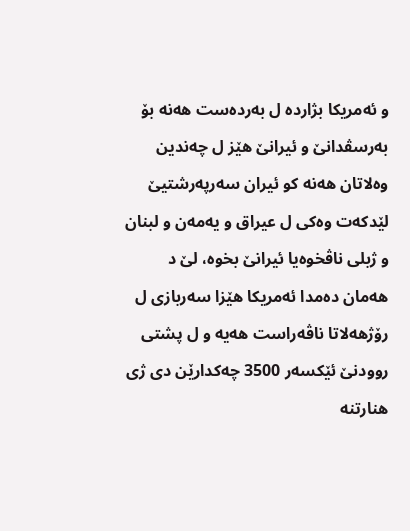و ئه‌مریكا بژارده‌ ل به‌رده‌ست هه‌نه‌ بۆ به‌رسڤدانێ و ئیرانێ هێز ل چه‌ندین وه‌لاتان هه‌نه‌ كو ئیران سه‌رپه‌رشتیێ لێدكه‌ت وه‌كی ل عیراق و یه‌مه‌ن و لبنان و ژبلی ناڤخوه‌یا ئیرانێ بخوه‌، لێ د هه‌مان ده‌مدا ئه‌مریكا هێزا سه‌ربازی ل رۆژهه‌لاتا ناڤه‌راست هه‌یه‌ و ل پشتی روودنێ ئێكسه‌ر 3500 چه‌كدارێن دی ژی هنارتنه‌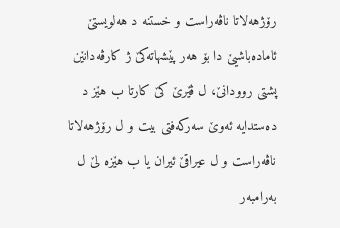رۆژهه‌لاتا ناڤه‌راست و خستنه‌ د هه‌لویستێ ئاماده‌باشیێ دا بۆ هه‌ر پێشهاته‌كێ ژ كارڤه‌دانێن پشتی روودانێ، ل ڤێرێ كێ كارتا ب هێز د ده‌ستدایه‌ ئه‌وێ سه‌ركه‌فتی بیت و ل رۆژهه‌لاتا ناڤه‌راست و ل عیراقێ ئیران یا ب هێزه‌ لێ ل به‌رامبه‌ر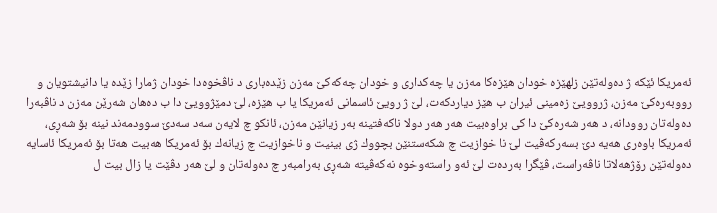ئه‌مریكا ئێكه‌ ژ ده‌وله‌تێن زلهێزه‌ خودان هێزه‌كا مه‌زن یا چه‌كداری و خودان چه‌كه‌كێ مه‌زن زێده‌باری د ناڤخوه‌دا خودان ژمارا زێده‌ یا دانیشتویان و رووبه‌ره‌كێ مه‌زن، ژروویێ زه‌مینی ئیران ب هێز دیاردكه‌ت، لێ ژ رویێ ئاسمانی ئه‌مریكا یا ب هێزه‌، لێ دمێژوویێ دا ب ده‌هان شه‌رێن مه‌زن د ناڤبه‌را ده‌وله‌تان روودانه‌، د هه‌ر شه‌ره‌كێ دا كی براوه‌بیت هه‌ر هه‌ر دولا ناكه‌فتینه‌ به‌ر زیانێن مه‌زن، ئانكو چ لایه‌ن سه‌د سه‌دێ سوودمه‌ند نینه‌ بۆ شه‌ڕی، ئه‌مریكا باوه‌ری هه‌یه‌ دێ بسه‌ركه‌ڤیت لێ نا خوازیت چ شكه‌ستنێن بچووك ژی بینیت و ناخوازیت چ زیانه‌ك بۆ ئه‌مریكا هه‌بیت هه‌تا بۆ ئه‌مریكا ئاسایه‌ ده‌وله‌تێن رۆژهه‌لاتا ناڤه‌راست، ڤێگرا به‌رده‌ت لێ ئه‌و راسته‌وخوه‌ نه‌كه‌ڤیته‌ شه‌ڕی به‌رامبه‌ر چ ده‌وله‌تان و لێ هه‌ر دڤێت یا زال بیت ل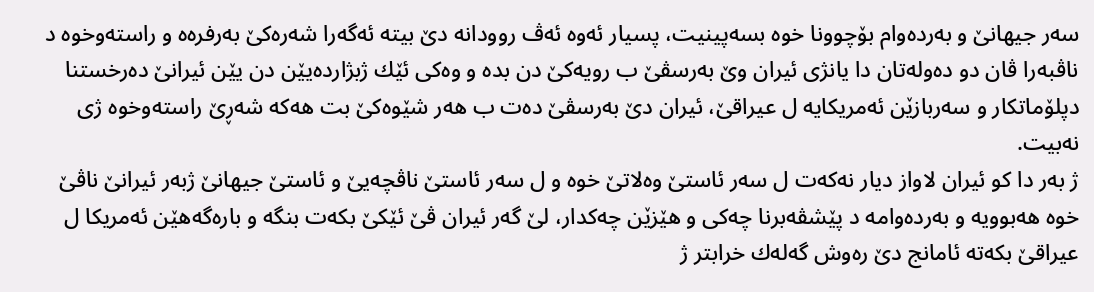سه‌ر جیهانێ و به‌رده‌وام بۆچوونا خوه‌ بسه‌پینیت، پسیار ئه‌وه‌ ئه‌ڤ روودانه‌ دێ بیته‌ ئه‌گه‌را شه‌ره‌كێ به‌رفره‌ه و راسته‌وخوه‌ د ناڤبه‌را ڤان دو ده‌وله‌تان دا یانژی ئیران وێ به‌رسڤێ ب رویه‌كێ دن بده‌ و وه‌كی ئێك ژبژارده‌یێن دن یێن ئیرانێ ده‌رخستنا دپلۆماتكار و سه‌ربازێن ئه‌مریكایه‌ ل عیراقێ، ئیران دێ به‌رسڤێ ده‌ت ب هه‌ر شێوه‌كێ بت هه‌كه‌ شه‌ڕێ راسته‌وخوه‌ ژی نه‌بیت.
ژ به‌ر دا كو ئیران لاواز دیار نه‌كه‌ت ل سه‌ر ئاستێ وه‌لاتێ خوه‌ و ل سه‌ر ئاستێ ناڤچه‌یێ و ئاستێ جیهانێ ژبه‌ر ئیرانێ ناڤێ خوه‌ هه‌بوویه‌ و به‌رده‌وامه‌ د پێشڤه‌برنا چه‌كی و هێزێن چه‌كدار، لێ گه‌ر ئیران ڤێ ئێكێ بكه‌ت بنگه‌ و باره‌گه‌هێن ئه‌مریكا ل عیراقێ بكه‌ته‌ ئامانج دێ ره‌وش گه‌له‌ك خرابتر ژ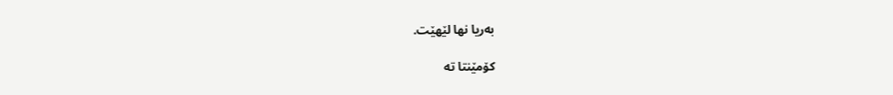به‌ریا نها لێهێت.

کۆمێنتا تە